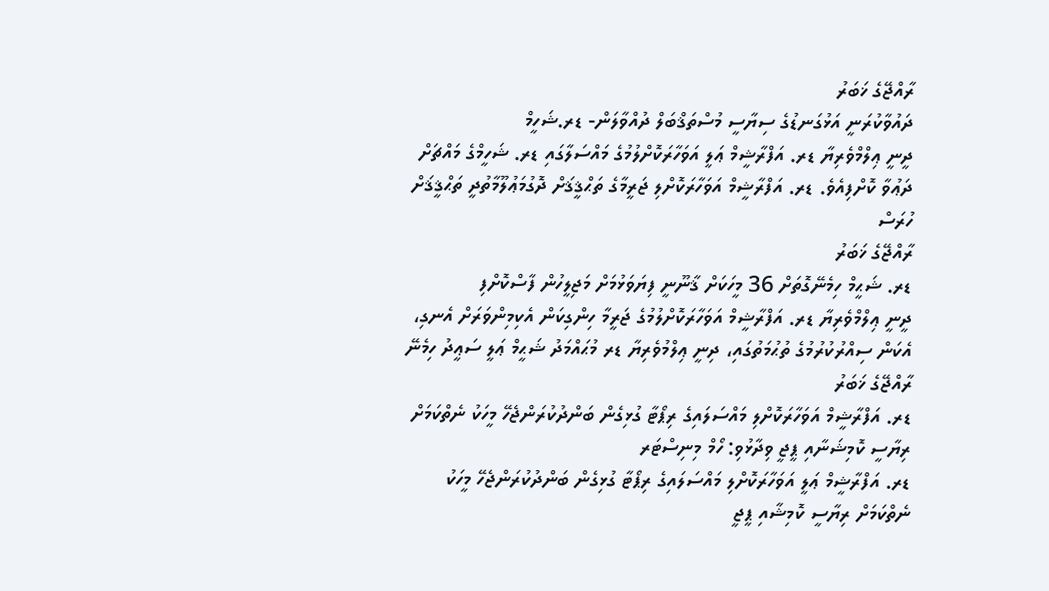ރާއްޖޭގެ ޚަބަރު
ދައުވާކުރަނީ އަޅުގަނޑުގެ ސިޔާސީ މުސްތަޤްބަލް ދުއްވާލަން- ޑރ.ޝަހީމް
ދީނީ ޢިލްމްވެރިޔާ ޑރ. އަފްރާޝީމް ޢަލީ އަވަހާރަކޮށްލުމުގެ މައްސަލާގައި ޑރ. ޝަހީމްގެ މައްޗަށް ދަޢުވާ ކޮށްފިއެވެ. ޑރ. އަފްރާޝީމް އަވަހާރަކޮށްލި ޖަރީމާގެ ތަޙްޤީޤަށް ދޮގުމަޢުލޫމާތުދީ ތަޙްޤީޤަށް ހުރަސް
ރާއްޖޭގެ ޚަބަރު
ޑރ. ޝަޙީމް ހިމެނޭގޮތަށް 36 މީހަކަށް ޤާނޫނީ ފިޔަވަޅުމަށް މަޖިލީހުން ފާސްކޮށްފި
ދީނީ ޢިލްމްވެރިޔާ ޑރ. އަފްރާޝީމް އަވަހާރަކޮށްލުމުގެ ޖަރީމާ ހިންގިކަން އެކިމިންވަރަށް އެނގި، އެކަން ސިއްރުކުރުމުގެ ތުޙުމަތުގައި، ދިނީ ޢިލްމުވެރިޔާ ޑރ މުޙައްމަދު ޝަޙީމް ޢަލީ ސަޢީދު ހިމެނޭ
ރާއްޖޭގެ ޚަބަރު
ޑރ. އަފްރާޝީމް އަވަހާރަކޮށްލި މައްސަލައިގެ ރިޕޯޓާ ގުޅިގެން ބަންދުކުރަންޖެހޭ މީހަކު ނެތްކަމަށް ރިޔާސީ ކޮމިޝަނާއި ޕީޖީ ވިދާޅުވި: ހޯމް މިނިސްޓަރ
ޑރ. އަފްރާޝީމް ޢަލީ އަވަހާރަކޮށްލި މައްސަލައިގެ ރިޕޯޓާ ގުޅިގެން ބަންދުކުރަންޖެހޭ މީހަކު ނެތްކަމަށް ރިޔާސީ ކޮމިޝާއި ޕީޖީ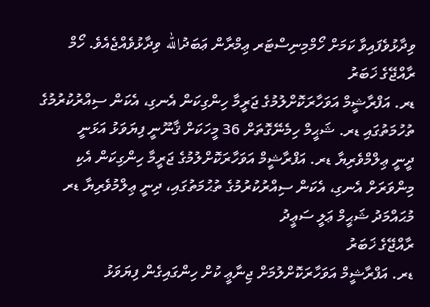ވިދާޅުވެފައިވާ ކަމަށް ހޯމްމިނިސްޓަރ ޢިމްރާން ޢަބަދުالله ވިދާޅުވެއްޖެއެވެ. ހޯމް
ރާއްޖޭގެ ޚަބަރު
ޑރ. އަފްރާޝީމް އަވަހާރަކޮށްލުމުގެ ޖަރީމާ ހިންގިކަން އެނގި، އެކަން ސިއްރުކުރުމުގެ ތުހުމަތުގައި ޑރ. ޝަޙީމް ހިމެނޭގޮތަށް 36 މީހަކަށް ޤާނޫނީ ފިޔަވަޅު އަޅަނީ
ދީނީ ޢިލްމްވެރިޔާ ޑރ. އަފްރާޝީމް އަވަހާރަކޮށްލުމުގެ ޖަރީމާ ހިންގިކަން އެކި މިންވަރަށް އެނގި، އެކަން ސިއްރުކުރުމުގެ ތުޙުމަތުގައި، ދިނީ ޢިލްމުވެރިޔާ ޑރ މުޙައްމަދު ޝަޙީމް ޢަލީ ސަޢީދު
ރާއްޖޭގެ ޚަބަރު
ޑރ. އަފްރާޝީމް އަވަހާރަކޮށްލުމަށް ޖިނާޢީ ކުށް ހިންގައިގެން ފިޔަވަޅު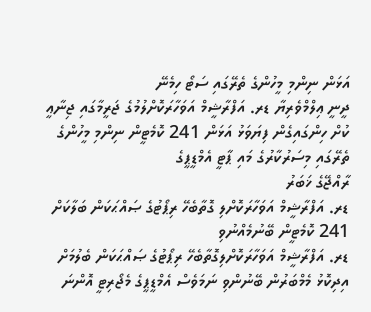އަޅަން ނިންމި މީހުންގެ ތެރޭގައި ސަޓޯ ހިމެނޭ
ދީނީ ޢިލްމްވެރިޔާ ޑރ. އަފްރާޝީމް އަވަހާރަކޮށްލުމުގެ ޖަރީމާގައި ޖިނާޢީ ކުށް ހިންގައިގެން ފިޔަވަޅު އަޅަން 241 ކޮމެޓީން ނިންމި މީހުންގެ ތެރޭގައި މިސަރުކާރުގެ މައި ޕާޓީ އެމްޑީޕީގެ
ރާއްޖޭގެ ޚަބަރު
ޑރ. އަފްރާޝީމް އަވަހާރަކޮށްލި ގޮތާބެހޭ ރިޕޯޓުގެ ޞައްޙަކަން ބަލާކަށް 241 ކޮމެޓީން ބޭނުމެއްނުވި
ޑރ. އަފްރާޝީމް އަވަހާރަކޮށްލިގޮތާބެހޭ ރިޕޯޓުގެ ޞައްޙަކަން ބެލުމަށް އިދިކޮޅު މެމްބަރުން ބޭނުންވި ނަމަވެސް އެމްޑީޕީގެ މެޖޯރިޓީ އޮންނަ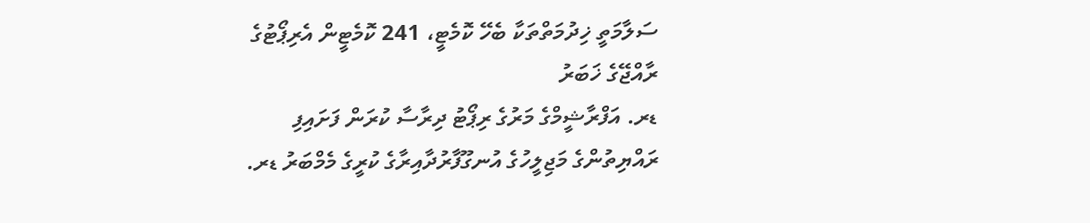ސަލާމަތީ ޚިދުމަތްތަކާ ބެހޭ ކޮމެޓީ، 241 ކޮމެޓީން އެރިޕޯޓުގެ
ރާއްޖޭގެ ޚަބަރު
ޑރ. އަފްރާޝީމްގެ މަރުގެ ރިޕޯޓު ދިރާސާ ކުރަން ފަށައިފި
ރައްޔިތުންގެ މަޖިލީހުގެ އުނގޫފާރުދާއިރާގެ ކުރީގެ މެމްބަރު ޑރ.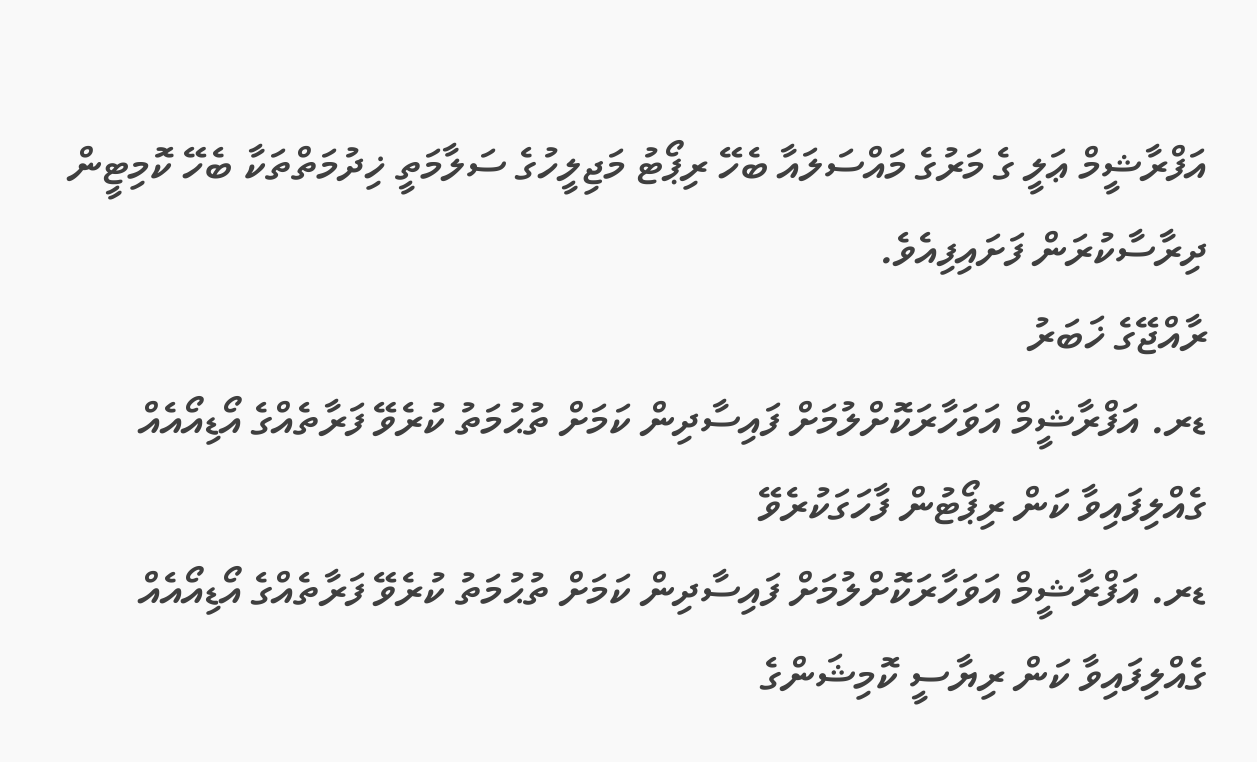އަފްރާޝީމް ޢަލީ ގެ މަރުގެ މައްސަލައާ ބެހޭ ރިޕޯޓު މަޖިލީހުގެ ސަލާމަތީ ޚިދުމަތްތަކާ ބެހޭ ކޮމިޓީން ދިރާސާކުރަން ފަށައިފިއެވެ.
ރާއްޖޭގެ ޚަބަރު
ޑރ. އަފްރާޝީމް އަވަހާރަކޮށްލުމަށް ފައިސާދިން ކަމަށް ތުޙުމަތު ކުރެވޭ ފަރާތެއްގެ އޯޑިއޯއެއް ގެއްލިފައިވާ ކަން ރިޕޯޓުން ފާހަގަކުރެވޭ
ޑރ. އަފްރާޝީމް އަވަހާރަކޮށްލުމަށް ފައިސާދިން ކަމަށް ތުޙުމަތު ކުރެވޭ ފަރާތެއްގެ އޯޑިއޯއެއް ގެއްލިފައިވާ ކަން ރިޔާސީ ކޮމިޝަންގެ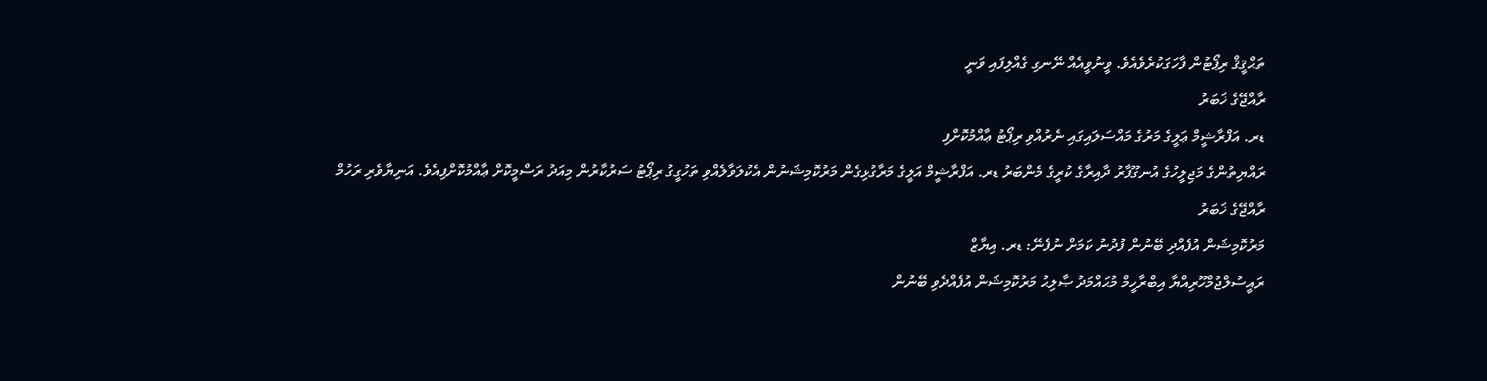ތަޙްޤީޤް ރިޕޯޓުން ފާހަގަކުރެވެއެވެ. ވީނުވީއެއް ނޭނގި ގެއްލިފައި ވަނީ
ރާއްޖޭގެ ޚަބަރު
ޑރ. އަފްރާޝީމް ޢަލީގެ މަރުގެ މައްސަލައިގައި ނެރުއްވި ރިޕޯޓު ޢާއްމުކޮށްފި
ރައްޔިތުންގެ މަޖިލީހުގެ އުނގޫފާރު ދާއިރާގެ ކުރީގެ މެންބަރު ޑރ. އަފްރާޝީމް އަލީގެ މަރާގުޅިގެން މަރުކޮމިޝަނުން އެކުލަވާލެއްވި ތަހުގީގު ރިޕޯޓު ސަރުކާރުން މިއަދު ރަސްމީކޮށް ޢާއްމުކޮށްފިއެވެ. އަނިޔާވެރި ރަހުމް
ރާއްޖޭގެ ޚަބަރު
މަރުކޮމިޝަން އުފެއްދި ބޭނުން ފުދުނު ކަމަށް ނުފެނޭ: ޑރ. އިޔާޒް
ރައީސުލްޖުމްހޫރިއްޔާ އިބްރާހީމް މުޙައްމަދު ޞާލިޙު މަރުކޮމިޝަން އުފެއްދެވި ބޭނުން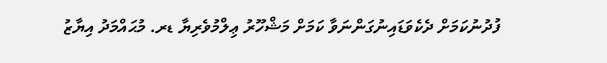ފުދުނުކަމަށް ދެކެވަޑައިނުގަންނަވާ ކަމަށް މަޝްހޫރު ޢިލްމުވެރިޔާ ޑރ. މުޙައްމަދު އިޔާޒު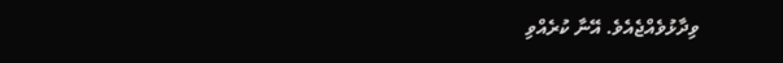ވިދާޅުވެއްޖެއެވެ. އޭނާ ކުރެއްވި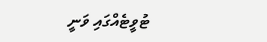ޓުވީޓެއްގައި ވަނީ